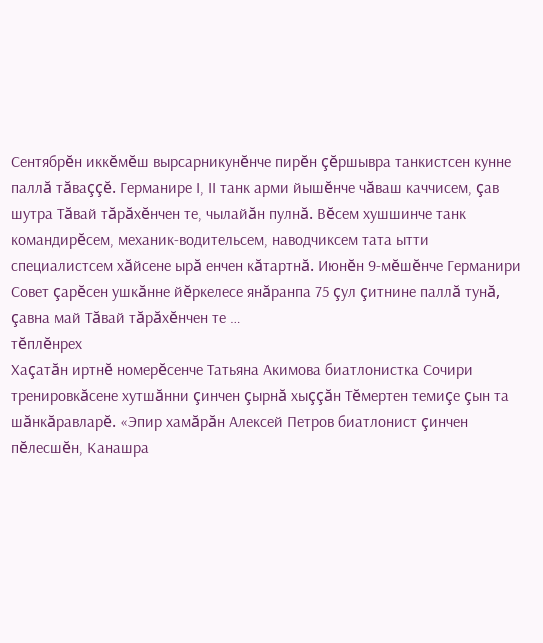Сентябрĕн иккĕмĕш вырсарникунĕнче пирĕн çĕршывра танкистсен кунне паллă тăваççĕ. Германире I, II танк арми йышĕнче чăваш каччисем, çав шутра Тăвай тăрăхĕнчен те, чылайăн пулнă. Вĕсем хушшинче танк командирĕсем, механик-водительсем, наводчиксем тата ытти специалистсем хăйсене ырă енчен кăтартнă. Июнĕн 9-мĕшĕнче Германири Совет çарĕсен ушкăнне йĕркелесе янăранпа 75 çул çитнине паллă тунă, çавна май Тăвай тăрăхĕнчен те …
тĕплĕнрех
Хаçатăн иртнĕ номерĕсенче Татьяна Акимова биатлонистка Сочири тренировкăсене хутшăнни çинчен çырнă хыççăн Тĕмертен темиçе çын та шăнкăравларĕ. «Эпир хамăрăн Алексей Петров биатлонист çинчен пĕлесшĕн, Канашра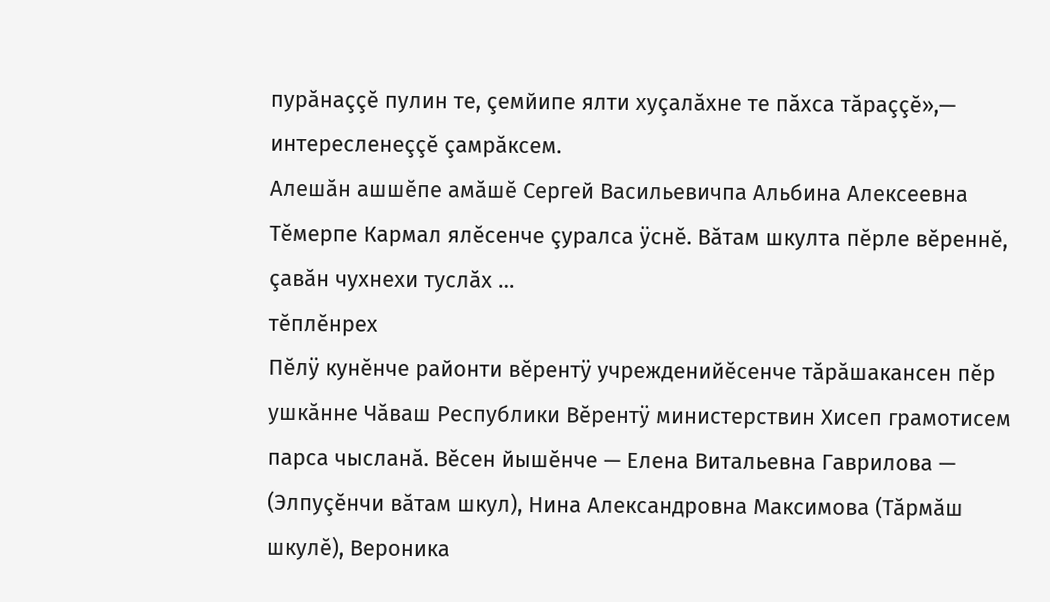пурăнаççĕ пулин те, çемйипе ялти хуçалăхне те пăхса тăраççĕ»,— интересленеççĕ çамрăксем.
Алешăн ашшĕпе амăшĕ Сергей Васильевичпа Альбина Алексеевна Тĕмерпе Кармал ялĕсенче çуралса ÿснĕ. Вăтам шкулта пĕрле вĕреннĕ, çавăн чухнехи туслăх …
тĕплĕнрех
Пĕлÿ кунĕнче районти вĕрентÿ учрежденийĕсенче тăрăшакансен пĕр ушкăнне Чăваш Республики Вĕрентÿ министерствин Хисеп грамотисем парса чысланă. Вĕсен йышĕнче — Елена Витальевна Гаврилова — (Элпуçĕнчи вăтам шкул), Нина Александровна Максимова (Тăрмăш шкулĕ), Вероника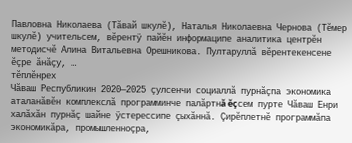Павловна Николаева (Тăвай шкулĕ), Наталья Николаевна Чернова (Тĕмер шкулĕ) учительсем, вĕрентÿ пайĕн информаципе аналитика центрĕн методисчĕ Алина Витальевна Орешникова. Пултаруллă вĕрентекенсене ĕçре ăнăçу, …
тĕплĕнрех
Чăваш Республикин 2020—2025 çулсенчи социаллă пурнăçпа экономика аталанăвĕн комплекслă программинче палăртнă ĕçсем пурте Чăваш Енри халăхăн пурнăç шайне ÿстерессипе çыхăннă. Çирĕплетнĕ программăпа экономикăра, промышленноçра,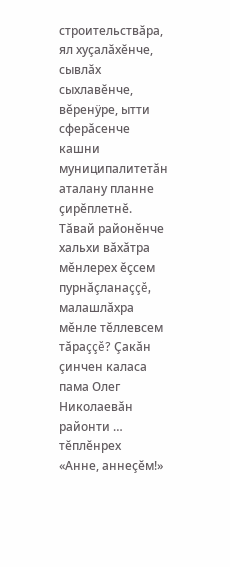строительствăра, ял хуçалăхĕнче, сывлăх сыхлавĕнче, вĕренÿре, ытти сферăсенче кашни муниципалитетăн аталану планне çирĕплетнĕ. Тăвай районĕнче хальхи вăхăтра мĕнлерех ĕçсем пурнăçланаççĕ, малашлăхра мĕнле тĕллевсем тăраççĕ? Çакăн çинчен каласа пама Олег Николаевăн районти …
тĕплĕнрех
«Анне, аннеçĕм!»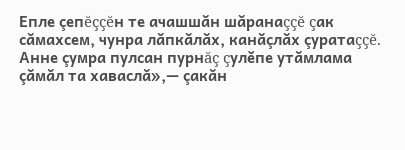Епле çепĕççĕн те ачашшăн шăранаççĕ çак сăмахсем, чунра лăпкăлăх, канăçлăх çуратаççĕ. Анне çумра пулсан пурнăç çулĕпе утăмлама çăмăл та хаваслă»,— çакăн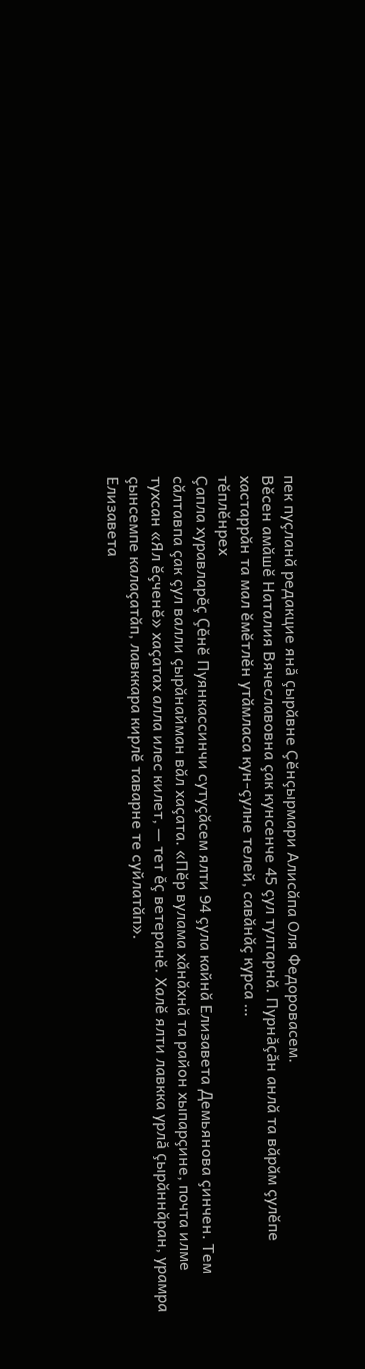пек пуçланă редакцие янă çырăвне Çĕнçырмари Алисăпа Оля Федоровасем.
Вĕсен амăшĕ Наталия Вячеславовна çак кунсенче 45 çул тултарнă. Пурнăçăн анлă та вăрăм çулĕпе хастаррăн та мал ĕмĕтлĕн утăмласа кун-çулне телей, савăнăç курса …
тĕплĕнрех
Çапла хуравларĕç Çĕнĕ Пуянкассинчи сутуçăсем ялти 94 çула кайнă Елизавета Демьянова çинчен. Тем сăлтавпа çак çул валли çырăнайман вăл хаçата. «Пĕр вулама хăнăхнă та район хыпарçине, почта илме тухсан «Ял ĕçченĕ» хаçатах алла илес килет, — тет ĕç ветеранĕ. Халĕ ялти лавкка урлă çырăннăран, урамра çынсемпе калаçатăп, лавккара кирлĕ таварне те суйлатăп».
Елизавета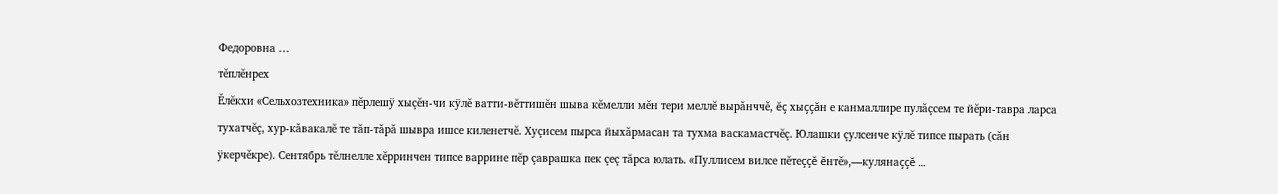Федоровна …
тĕплĕнрех
Ĕлĕкхи «Сельхозтехника» пĕрлешÿ хыçĕн-чи кÿлĕ ватти-вĕттишĕн шыва кĕмелли мĕн тери меллĕ вырăнччĕ, ĕç хыççăн е канмаллире пулăçсем те йĕри-тавра ларса тухатчĕç, хур-кăвакалĕ те тăп-тăрă шывра ишсе киленетчĕ. Хуçисем пырса йыхăрмасан та тухма васкамастчĕç. Юлашки çулсенче кÿлĕ типсе пырать (сăн ÿкерчĕкре). Сентябрь тĕлнелле хĕрринчен типсе варрине пĕр çаврашка пек çеç тăрса юлать. «Пуллисем вилсе пĕтеççĕ ĕнтĕ»,—кулянаççĕ …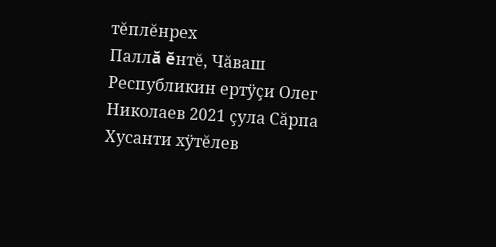тĕплĕнрех
Паллă ĕнтĕ, Чăваш Республикин ертÿçи Олег Николаев 2021 çула Сăрпа Хусанти хÿтĕлев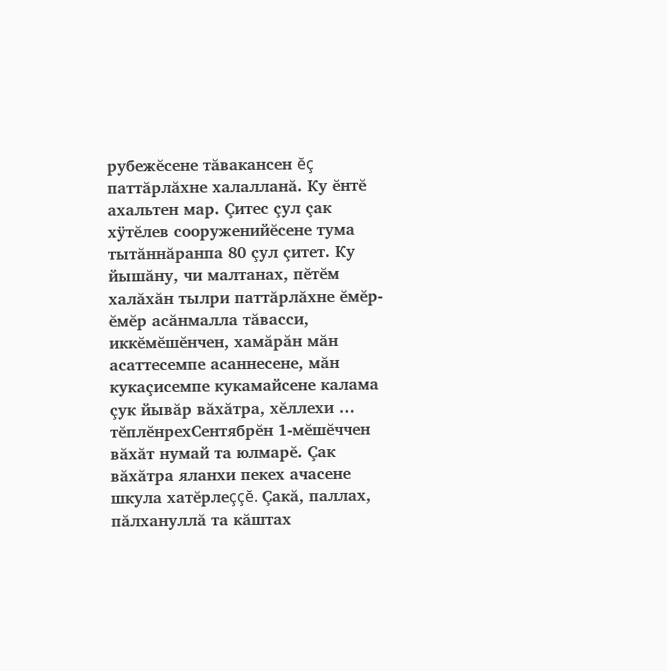рубежĕсене тăвакансен ĕç паттăрлăхне халалланă. Ку ĕнтĕ ахальтен мар. Çитес çул çак хÿтĕлев сооруженийĕсене тума тытăннăранпа 80 çул çитет. Ку йышăну, чи малтанах, пĕтĕм халăхăн тылри паттăрлăхне ĕмĕр-ĕмĕр асăнмалла тăвасси, иккĕмĕшĕнчен, хамăрăн мăн асаттесемпе асаннесене, мăн кукаçисемпе кукамайсене калама çук йывăр вăхăтра, хĕллехи …
тĕплĕнрехСентябрĕн 1-мĕшĕччен вăхăт нумай та юлмарĕ. Çак вăхăтра яланхи пекех ачасене шкула хатĕрлеççĕ. Çакă, паллах, пăлхануллă та кăштах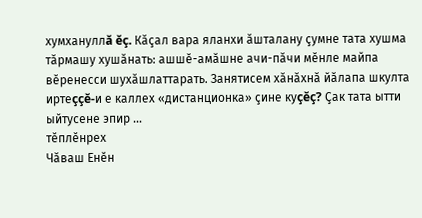хумхануллă ĕç. Кăçал вара яланхи ăшталану çумне тата хушма тăрмашу хушăнать: ашшĕ-амăшне ачи-пăчи мĕнле майпа вĕренесси шухăшлаттарать. Занятисем хăнăхнă йăлапа шкулта иртеççĕ-и е каллех «дистанционка» çине куçĕç? Çак тата ытти ыйтусене эпир …
тĕплĕнрех
Чăваш Енĕн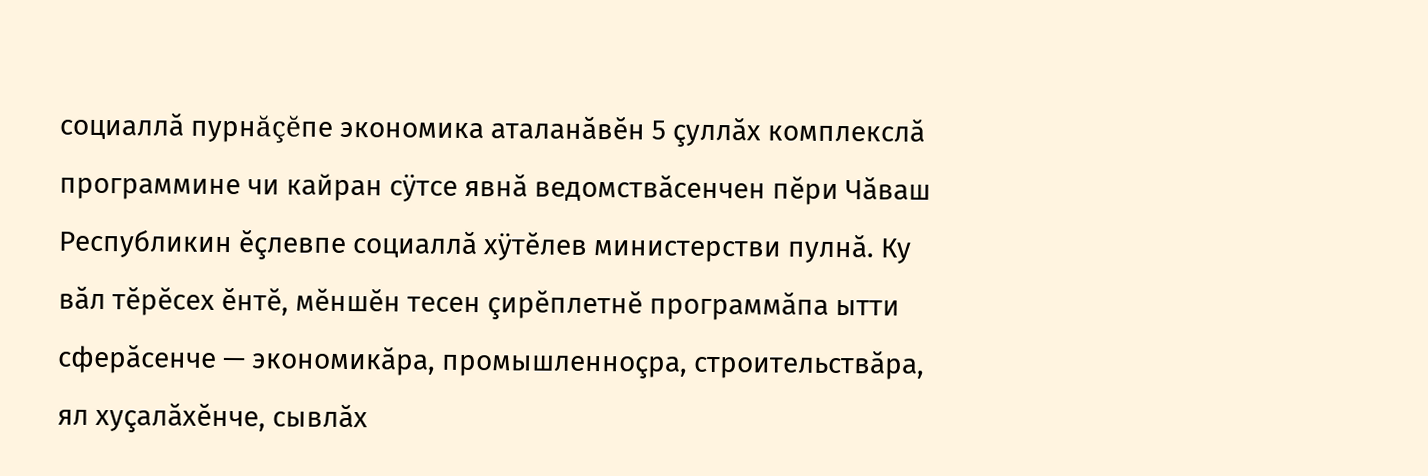социаллă пурнăçĕпе экономика аталанăвĕн 5 çуллăх комплекслă программине чи кайран сÿтсе явнă ведомствăсенчен пĕри Чăваш Республикин ĕçлевпе социаллă хÿтĕлев министерстви пулнă. Ку вăл тĕрĕсех ĕнтĕ, мĕншĕн тесен çирĕплетнĕ программăпа ытти сферăсенче — экономикăра, промышленноçра, строительствăра, ял хуçалăхĕнче, сывлăх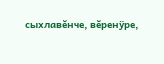сыхлавĕнче, вĕренÿре,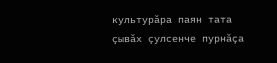культурăра паян тата çывăх çулсенче пурнăçа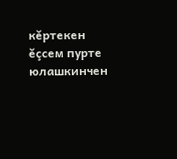кĕртекен ĕçсем пурте юлашкинчен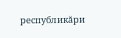республикăри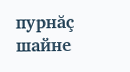пурнăç шайне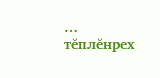…
тĕплĕнрех